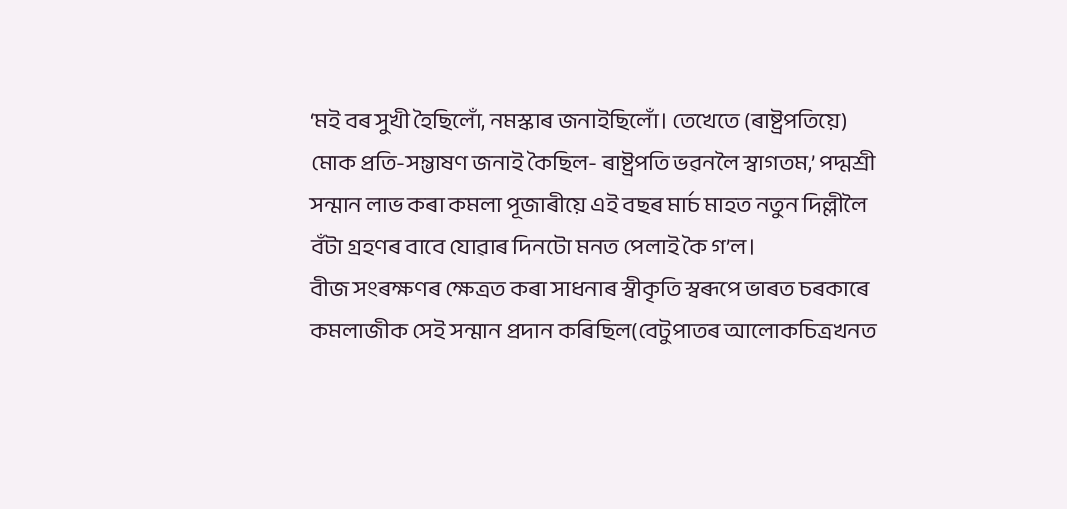‘মই বৰ সুখী হৈছিলোঁ, নমস্কাৰ জনাইছিলোঁ। তেখেতে (ৰাষ্ট্ৰপতিয়ে) মোক প্ৰতি-সম্ভাষণ জনাই কৈছিল- ৰাষ্ট্ৰপতি ভৱনলৈ স্বাগতম,’ পদ্মশ্ৰী সন্মান লাভ কৰা কমলা পূজাৰীয়ে এই বছৰ মাৰ্চ মাহত নতুন দিল্লীলৈ বঁটা গ্ৰহণৰ বাবে যোৱাৰ দিনটো মনত পেলাই কৈ গ’ল।
বীজ সংৰক্ষণৰ ক্ষেত্ৰত কৰা সাধনাৰ স্বীকৃতি স্বৰূপে ভাৰত চৰকাৰে কমলাজীক সেই সন্মান প্ৰদান কৰিছিল(বেটুপাতৰ আলোকচিত্ৰখনত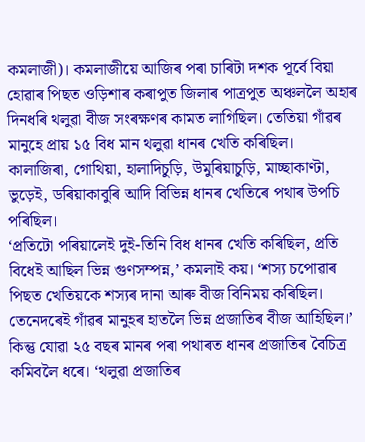কমলাজী)। কমলাজীয়ে আজিৰ পৰা চাৰিটা দশক পূৰ্বে বিয়া হোৱাৰ পিছত ওড়িশাৰ কৰাপুত জিলাৰ পাত্ৰপুত অঞ্চললৈ অহাৰ দিনধৰি থলুৱা বীজ সংৰক্ষণৰ কামত লাগিছিল। তেতিয়া গাঁৱৰ মানুহে প্ৰায় ১৫ বিধ মান থলুৱা ধানৰ খেতি কৰিছিল। কালাজিৰা, গোথিয়া, হালাদিচুড়ি, উমুৰিয়াচুড়ি, মাচ্ছাকাণ্টা, ভুড়েই, ডৰিয়াকাবুৰি আদি বিভিন্ন ধানৰ খেতিৰে পথাৰ উপচি পৰিছিল।
‘প্ৰতিটো পৰিয়ালেই দুই-তিনি বিধ ধানৰ খেতি কৰিছিল, প্ৰতি বিধেই আছিল ভিন্ন গুণসম্পন্ন,’ কমলাই কয়। ‘শস্য চপোৱাৰ পিছত খেতিয়কে শস্যৰ দানা আৰু বীজ বিনিময় কৰিছিল। তেনেদৰেই গাঁৱৰ মানুহৰ হাতলৈ ভিন্ন প্ৰজাতিৰ বীজ আহিছিল।’
কিন্তু যোৱা ২৫ বছৰ মানৰ পৰা পথাৰত ধানৰ প্ৰজাতিৰ বৈচিত্ৰ কমিবলৈ ধৰে। ‘থলুৱা প্ৰজাতিৰ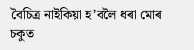বৈচিত্ৰ নাইকিয়া হ’বলৈ ধৰা মোৰ চকুত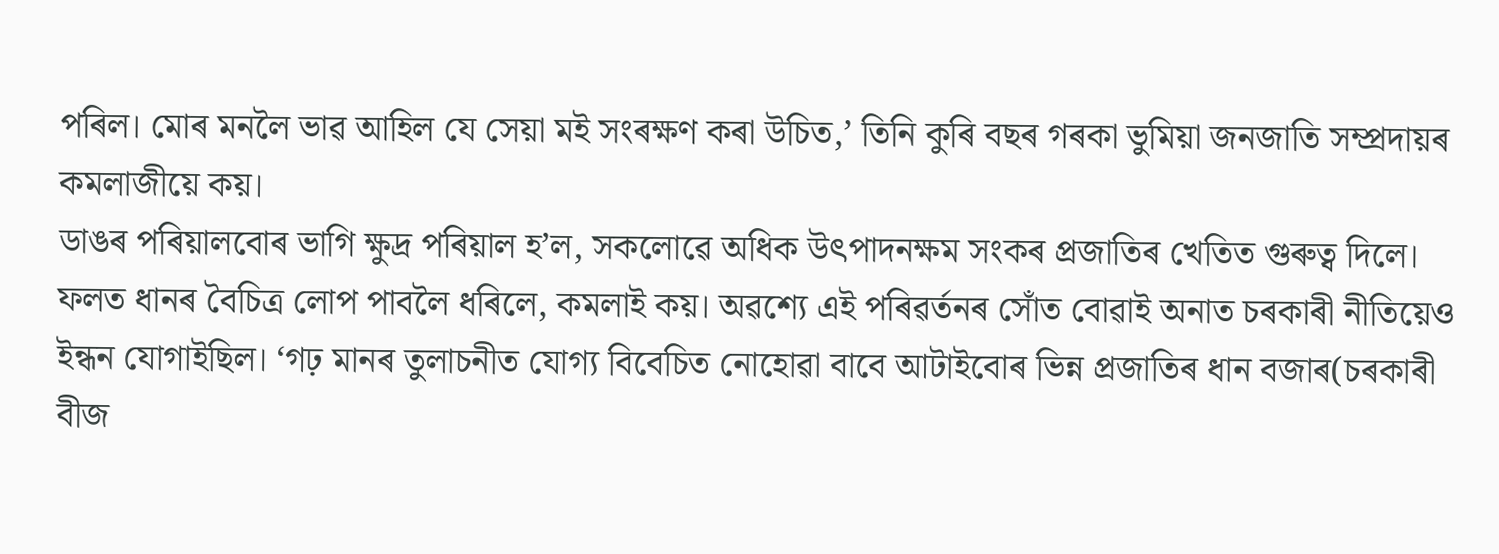পৰিল। মোৰ মনলৈ ভাৱ আহিল যে সেয়া মই সংৰক্ষণ কৰা উচিত,’ তিনি কুৰি বছৰ গৰকা ভুমিয়া জনজাতি সম্প্ৰদায়ৰ কমলাজীয়ে কয়।
ডাঙৰ পৰিয়ালবোৰ ভাগি ক্ষুদ্ৰ পৰিয়াল হ’ল, সকলোৱে অধিক উৎপাদনক্ষম সংকৰ প্ৰজাতিৰ খেতিত গুৰুত্ব দিলে। ফলত ধানৰ বৈচিত্ৰ লোপ পাবলৈ ধৰিলে, কমলাই কয়। অৱশ্যে এই পৰিৱৰ্তনৰ সোঁত বোৱাই অনাত চৰকাৰী নীতিয়েও ইন্ধন যোগাইছিল। ‘গঢ় মানৰ তুলাচনীত যোগ্য বিবেচিত নোহোৱা বাবে আটাইবোৰ ভিন্ন প্ৰজাতিৰ ধান বজাৰ(চৰকাৰী বীজ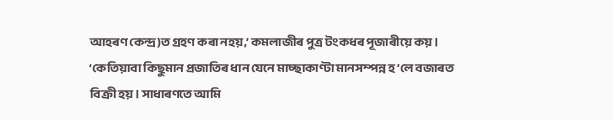আহৰণ কেন্দ্ৰ)ত গ্ৰহণ কৰা নহয়,’ কমলাজীৰ পুত্ৰ টংকধৰ পূজাৰীয়ে কয়। ‘কেতিয়াবা কিছুমান প্ৰজাতিৰ ধান যেনে মাচ্ছাকাণ্টা মানসম্পন্ন হ’লে বজাৰত বিক্ৰী হয়। সাধাৰণতে আমি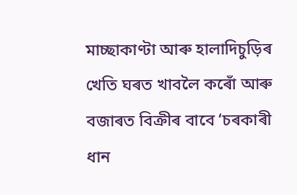মাচ্ছাকাণ্টা আৰু হালাদিচুড়িৰ খেতি ঘৰত খাবলৈ কৰোঁ আৰু বজাৰত বিক্ৰীৰ বাবে ‘চৰকাৰী ধান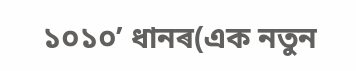১০১০’ ধানৰ(এক নতুন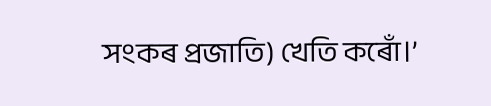সংকৰ প্ৰজাতি) খেতি কৰোঁ।’